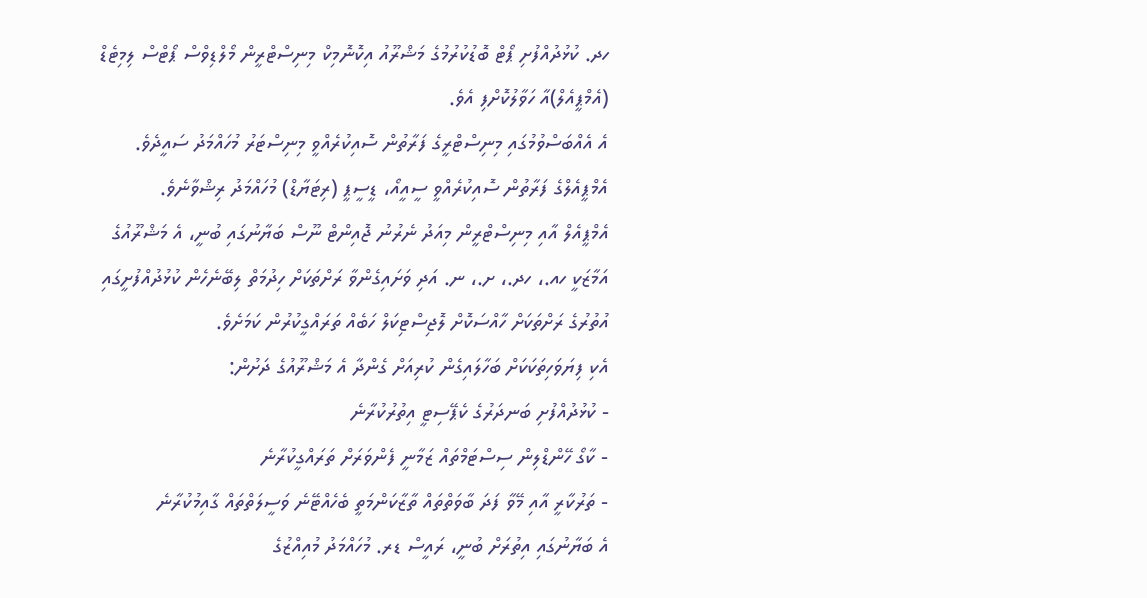ހދ. ކުޅުދުއްފުށި ޕޯޓް ބޮޑުކުރުމުގެ މަޝްރޫއު އިކޮނޮމިކް މިނިސްޓްރީން މޯލްޑިވްސް ޕޯޓްސް ލިމިޓެޑް (އެމްޕީއެލް)އާ ހަވާލުކޮށްފި އެވެ.
އެ އެއްބަސްވުމުގައި މިނިސްޓްރީގެ ފަރާތުން ސޮއިކުރެއްވީ މިނިސްޓަރު މުހައްމަދު ސައީދެވެ. އެމްޕީއެލްގެ ފަރާތުން ސޮއިކުރެއްވީ ސީއީއޯ، ޑީސީޕީ (ރިޓަޔާޑް) މުހައްމަދު ރިޝްވާނެވެ.
އެމްޕީއެލް އާއި މިނިސްޓްރީން މިއަދު ނެރުނު ޖޮއިންޓް ނޫސް ބަޔާނުގައި ބުނީ، އެ މަޝްރޫއުގެ އަމާޒަކީ ހއ.، ހދ.، ށ.، ނ. އަދި ވަށައިގެންވާ ރަށްތަކަށް ހިދުމަތް ލިބޭނެހެން ކުޅުދުއްފުށީގައި އުތުރުގެ ރަށްތަކަށް ހާއްސަކޮށް ލޮޖިސްޓިކަލް ހަބެއް ތަރައްގީކުރުން ކަމަށެވެ.
އެކި ފިޔަވަހިތަކަކަށް ބަހާލައިގެން ކުރިއަށް ގެންދާ އެ މަޝްރޫއުގެ ދަށުން:
- ކުޅުދުއްފުށި ބަނދަރުގެ ކެޕޭސިޓީ އިތުރުކުރާނެ
- ކާގޯ ހޭންޑްލިން ސިސްޓަމްތައް ޒަމާނީ ފެންވަރަށް ތަރައްގީކުރާނެ
- ތަރުކާރީ އާއި މޭވާ ފަދަ ބާވަތްތައް ތާޒާކަންމަތީ ބެހެއްޓޭނެ ވަސީލަތްތައް ގާއިމުކުރާނެ
އެ ބަޔާނުގައި އިތުރަށް ބުނީ، ރައީސް ޑރ. މުހައްމަދު މުއިއްޒުގެ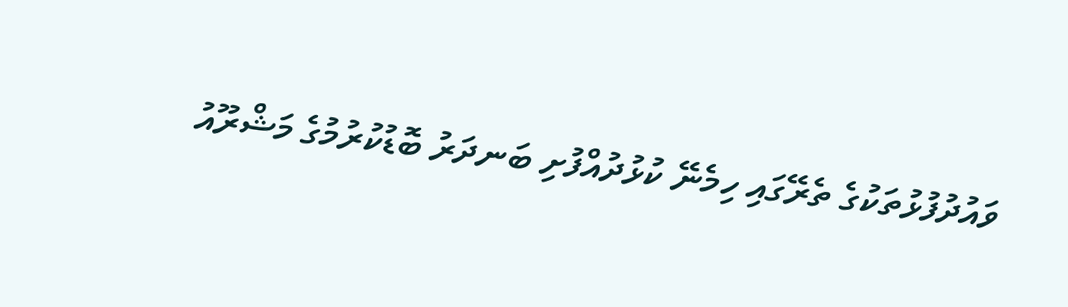ވައުދުފުޅުތަކުގެ ތެރޭގައި ހިމެނޭ ކުޅުދުއްފުށި ބަނދަރު ބޮޑުކުރުމުގެ މަޝްރޫއު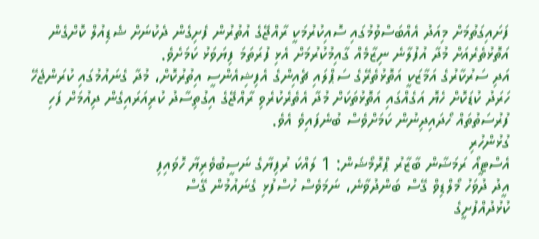ފަށައިގަތުމަށް މިއަދު އެއްބަސްވުމުގައި ސޮއިކުރުމަކީ ރާއްޖޭގެ އުތުރުން ފެށިގެން ދެކުނަށް ޝެޑިއުލް ކޮށްގެން އަތޮޅުތެރެއަށް މުދާ އުފުލާނެ ނިޒާމެއް ގާއިމުކުރުމަށް އެޅި ފުރަތަމަ ފިޔަވަޅު ކަމަށެވެ.
އަދި ސަރުކާރުގެ އަމާޒަކީ އަތޮޅުތެރޭގެ ސަޕްލައި ޗެއިންގެ އެފިޝިއެންސީ އިތުރުކޮށް، މުދާ ގެނައުމުގައި ކުރަންޖެހޭ ހަރަދު ކުޑަކޮށް ހެޔޮ އަގެއްގައި އަތޮޅުތަކަށް މުދާ އެތެރެކުރެވި ރާއްޖޭގެ އިގުތިސާދު ކުރިއަރައިގެން ދިއުމަށް ފަހި ފުރުސަތުތައް ހޯދައިދިނުން ކަމަށްވެސް ބުނެފައިވެ އެވެ.
ގުޅުންހުރި
އެސްޓީއޯ ރަމަޟާން ބާޒާރު ޕްރޮމޯޝަން: 1 ލައްކަ ރުފިޔާގެ ނަސީބުވެރިޔާ ހޮވައިފި
އީދު ދުވަހު މޯލްޑިވް ގޭސް ބަންދުވާނެ، ނަމަވެސް ހުސްފުޅި ގެނައުމުން ގޭސް
ކުޅުދުއްފުށީގެ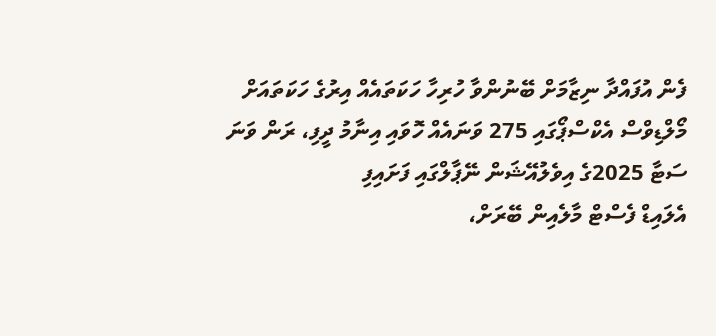ފެން އުފައްދާ ނިޒާމަށް ބޭނުންވާ ހުރިހާ ހަކަތައެއް އިރުގެ ހަކަތައަށް
މޯލްޑިވްސް އެކްސްޕޯގައި 275 ވަނައެއް ހޮވައި އިނާމު ދީފި، ރަން ވަނަ
ސަޓާ 2025ގެ އިވެލުއޭޝަން ނޭޕާލްގައި ފަށައިފި
އެލައިޑް ފެސްޓް މާލެއިން ބޭރަށް،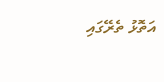އަތޮޅު ތެރޭގައި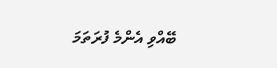ބޭއްވި އެންމެ ފުރަތަމަ